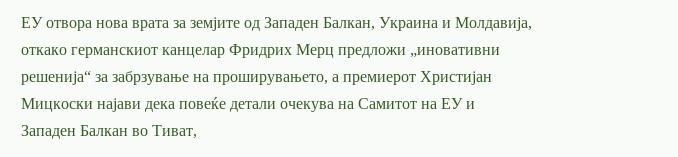ЕУ отвора нова врата за земјите од Западен Балкан, Украина и Молдавија, откако германскиот канцелар Фридрих Мерц предложи „иновативни решенија“ за забрзување на проширувањето, а премиерот Христијан Мицкоски најави дека повеќе детали очекува на Самитот на ЕУ и Западен Балкан во Тиват,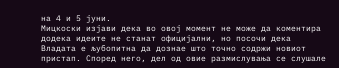на 4 и 5 јуни.
Мицкоски изјави дека во овој момент не може да коментира додека идеите не станат официјални, но посочи дека Владата е љубопитна да дознае што точно содржи новиот пристап. Според него, дел од овие размислувања се слушале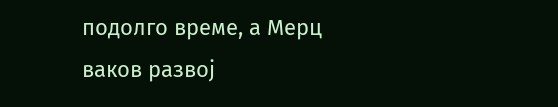подолго време, а Мерц ваков развој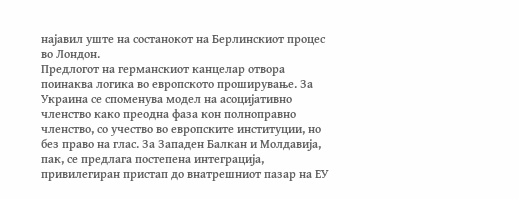најавил уште на состанокот на Берлинскиот процес во Лондон.
Предлогот на германскиот канцелар отвора поинаква логика во европското проширување. За Украина се споменува модел на асоцијативно членство како преодна фаза кон полноправно членство, со учество во европските институции, но без право на глас. За Западен Балкан и Молдавија, пак, се предлага постепена интеграција, привилегиран пристап до внатрешниот пазар на ЕУ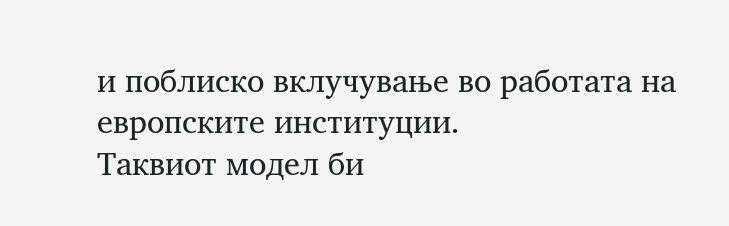и поблиско вклучување во работата на европските институции.
Таквиот модел би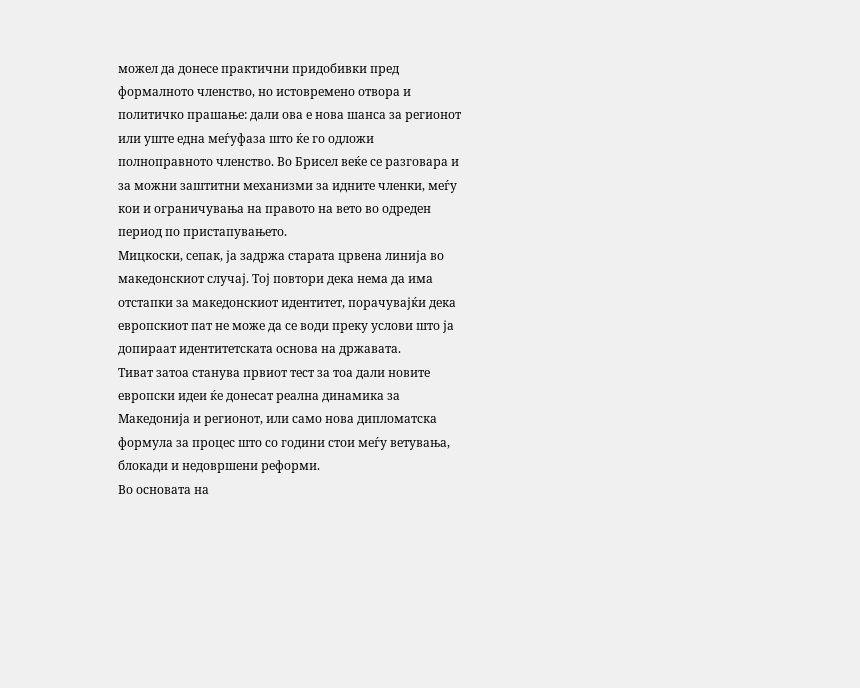можел да донесе практични придобивки пред формалното членство, но истовремено отвора и политичко прашање: дали ова е нова шанса за регионот или уште една меѓуфаза што ќе го одложи полноправното членство. Во Брисел веќе се разговара и за можни заштитни механизми за идните членки, меѓу кои и ограничувања на правото на вето во одреден период по пристапувањето.
Мицкоски, сепак, ја задржа старата црвена линија во македонскиот случај. Тој повтори дека нема да има отстапки за македонскиот идентитет, порачувајќи дека европскиот пат не може да се води преку услови што ја допираат идентитетската основа на државата.
Тиват затоа станува првиот тест за тоа дали новите европски идеи ќе донесат реална динамика за Македонија и регионот, или само нова дипломатска формула за процес што со години стои меѓу ветувања, блокади и недовршени реформи.
Во основата на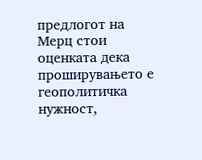предлогот на Мерц стои оценката дека проширувањето е геополитичка нужност,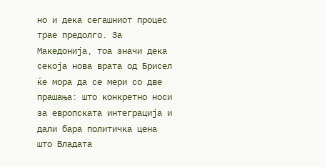но и дека сегашниот процес трае предолго. За Македонија, тоа значи дека секоја нова врата од Брисел ќе мора да се мери со две прашања: што конкретно носи за европската интеграција и дали бара политичка цена што Владата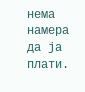нема намера да ја плати.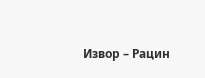Извор – Рацин